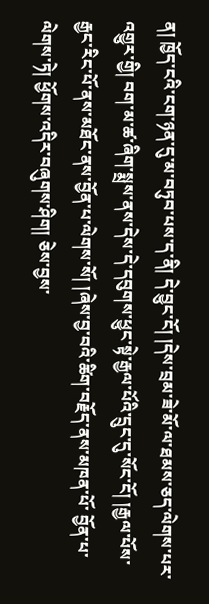ན། ཁྱོད་ངའི་ངག་ཉན་དུ་མ་བཏུབ་པས་ད་ནི། དེ་བྱུང་ངོ། །དེས་བྲམ་ཟེ་མོ་ལ་ཐམས་ཅད་ལེགས་པར་ འགྱུར་གྱི། བག་མ་ཚ་ཞིག་སྨྲས་ནས་དེས་དེ་དབུགས་ཕྱུང་སྟེ་རྒྱལ་པོའི་དྲུང་དུ་སོང་ངོ། །རྒྱལ་པོས་རྒྱང་རིང་པོ་ནས་མཐོང་ནས་བྱོན་པ་ལེགས་སོ། །ཞེས་བྱ་བའི་ཚིག་བརྗོད་ནས་མཁན་པོ་ བྱོན་པ་ལེགས་ཏེ། ཕྱོགས་འདིར་བཞུགས་ཤིག། ཅེས་བྱས་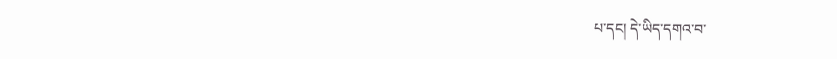པ་དང། དེ་ཡིད་དགའ་བ་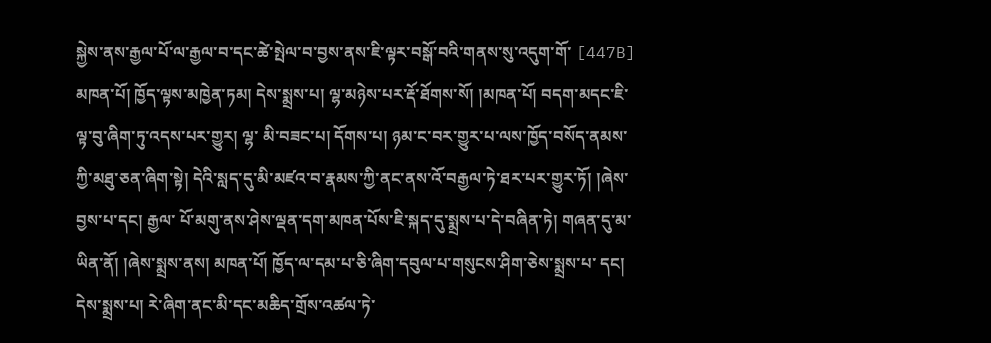སྐྱེས་ནས་རྒྱལ་པོ་ལ་རྒྱལ་བ་དང་ཚེ་སྤེལ་བ་བྱས་ནས་ཇི་ལྟར་བསྒོ་བའི་གནས་སུ་འདུག་གོ་ [447B] མཁན་པོ། ཁྱོད་ལྟས་མཁྱེན་ཏམ། དེས་སྨྲས་པ། ལྷ་མཉེས་པར་རྡོ་ཐོགས་སོ། །མཁན་པོ། བདག་མདང་ཇི་ལྟ་བུ་ཞིག་ཏུ་འདས་པར་གྱུར། ལྷ་ མི་བཟང་པ། དོགས་པ། ཉམ་ང་བར་གྱུར་པ་ལས་ཁྱོད་བསོད་ནམས་ཀྱི་མཐུ་ཅན་ཞིག་སྟེ། དེའི་སླད་དུ་མི་མཛའ་བ་རྣམས་ཀྱི་ནང་ནས་འོ་བརྒྱལ་ཏེ་ཐར་པར་གྱུར་ཏོ། །ཞེས་བྱས་པ་དང། རྒྱལ་ པོ་མགུ་ནས་ཤེས་ལྡན་དག་མཁན་པོས་ཇི་སྐད་དུ་སྨྲས་པ་དེ་བཞིན་ཏེ། གཞན་དུ་མ་ཡིན་ནོ། །ཞེས་སྨྲས་ནས། མཁན་པོ། ཁྱོད་ལ་དམ་པ་ཅི་ཞིག་དབུལ་པ་གསུངས་ཤིག་ཅེས་སྨྲས་པ་ དང། དེས་སྨྲས་པ། རེ་ཞིག་ནང་མི་དང་མཆིད་གྲོས་འཚལ་ཏེ་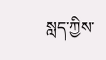སླད་ཀྱིས་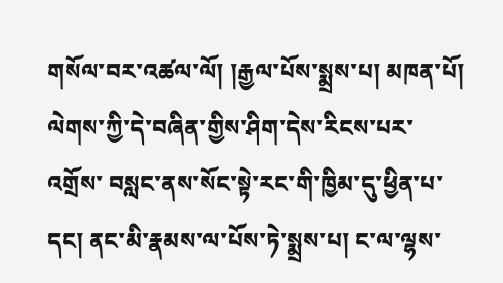གསོལ་བར་འཚལ་ལོ། །རྒྱལ་པོས་སྨྲས་པ། མཁན་པོ། ལེགས་ཀྱི་དེ་བཞིན་གྱིས་ཤིག་དེས་རིངས་པར་འགྲོས་ བསླང་ནས་སོང་སྟེ་རང་གི་ཁྱིམ་དུ་ཕྱིན་པ་དང། ནང་མི་རྣམས་ལ་པོས་ཏེ་སྨྲས་པ། ང་ལ་ལྷས་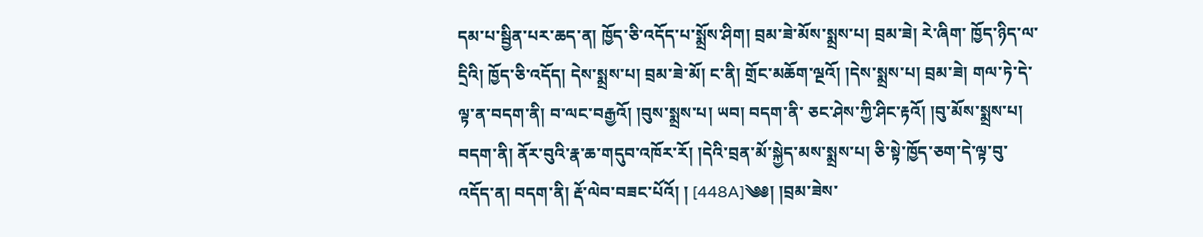དམ་པ་སྦྱིན་པར་ཆད་ན། ཁྱོད་ཅི་འདོད་པ་སྨྲོས་ཤིག། བྲམ་ཟེ་མོས་སྨྲས་པ། བྲམ་ཟེ། རེ་ཞིག་ ཁྱོད་ཉིད་ལ་དྲིའི། ཁྱོད་ཅི་འདོད། དེས་སྨྲས་པ། བྲམ་ཟེ་མོ། ང་ནི། གྲོང་མཆོག་ལྔའོ། །དེས་སྨྲས་པ། བྲམ་ཟེ། གལ་ཏེ་དེ་ལྟ་ན་བདག་ནི། བ་ལང་བརྒྱའོ། །བུས་སྨྲས་པ། ཡབ། བདག་ནི་ ཅང་ཤེས་ཀྱི་ཤིང་རྟའོ། །བུ་མོས་སྨྲས་པ། བདག་ནི། ནོར་བུའི་རྣ་ཆ་གདུབ་འཁོར་རོ། །དེའི་བྲན་མོ་སྐྱེད་མས་སྨྲས་པ། ཅི་སྟེ་ཁྱོད་ཅག་དེ་ལྟ་བུ་འདོད་ན། བདག་ནི། རྡོ་ལེབ་བཟང་པོའོ། ། [448A]༄༅། །བྲམ་ཟེས་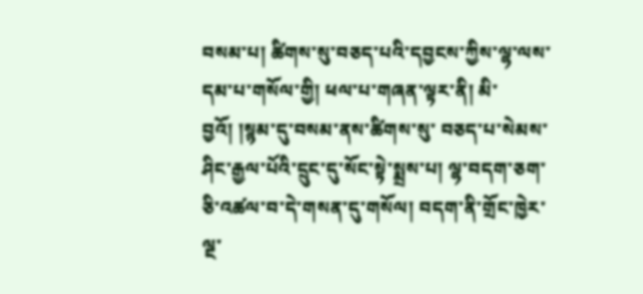བསམ་པ། ཚིགས་སུ་བཅད་པའི་དབྱངས་ཀྱིས་ལྷ་ལས་དམ་པ་གསོལ་གྱི། ཕལ་པ་གཞན་ལྟར་ནི། མི་བྱའོ། །སྙམ་དུ་བསམ་ནས་ཚིགས་སུ་ བཅད་པ་སེམས་ཤིང་རྒྱལ་པོའི་དྲུང་དུ་སོང་སྟེ་སྨྲས་པ། ལྷ་བདག་ཅག་ཅི་འཚལ་བ་དེ་གསན་དུ་གསོལ། བདག་ནི་གྲོང་ཁྱེར་ལྔ་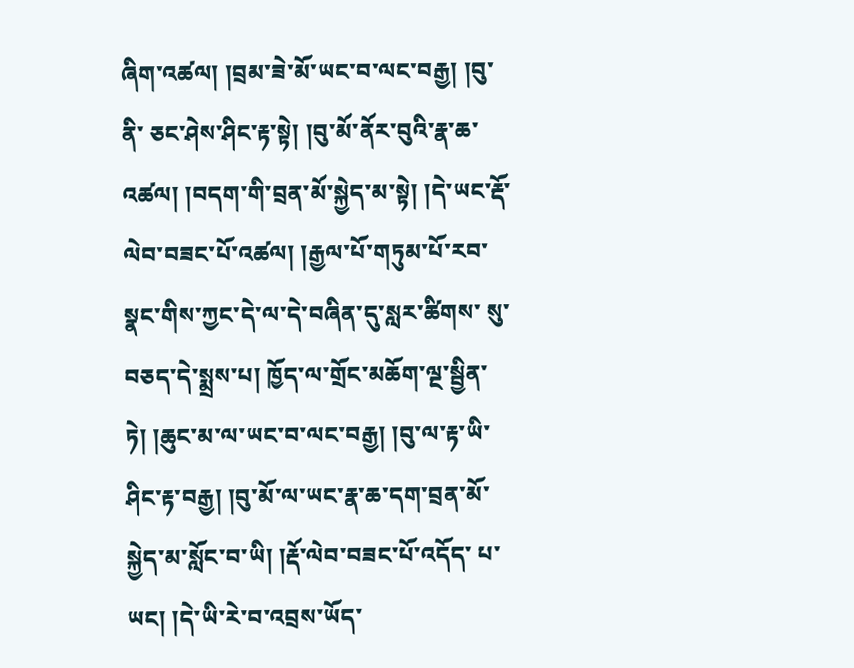ཞིག་འཚལ། །བྲམ་ཟེ་མོ་ཡང་བ་ལང་བརྒྱ། །བུ་ནི་ ཅང་ཤེས་ཤིང་རྟ་སྟེ། །བུ་མོ་ནོར་བུའི་རྣ་ཆ་འཚལ། །བདག་གི་བྲན་མོ་སྐྱེད་མ་སྟེ། །དེ་ཡང་རྡོ་ལེབ་བཟང་པོ་འཚལ། །རྒྱལ་པོ་གཏུམ་པོ་རབ་སྣང་གིས་ཀྱང་དེ་ལ་དེ་བཞིན་དུ་སླར་ཚིགས་ སུ་བཅད་དེ་སྨྲས་པ། ཁྱོད་ལ་གྲོང་མཆོག་ལྔ་སྦྱིན་ཏེ། །ཆུང་མ་ལ་ཡང་བ་ལང་བརྒྱ། །བུ་ལ་རྟ་ཡི་ཤིང་རྟ་བརྒྱ། །བུ་མོ་ལ་ཡང་རྣ་ཆ་དག་བྲན་མོ་སྐྱེད་མ་སློང་བ་ཡི། །རྡོ་ལེབ་བཟང་པོ་འདོད་ པ་ཡང། །དེ་ཡི་རེ་བ་འབྲས་ཡོད་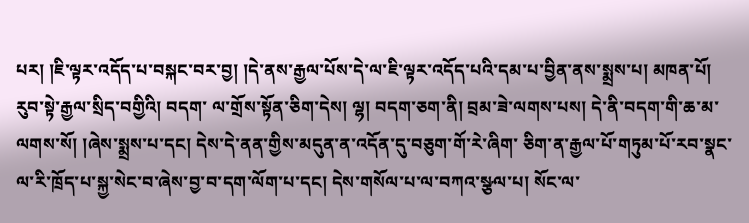པར། །ཇི་ལྟར་འདོད་པ་བསྐང་བར་བྱ། །དེ་ནས་རྒྱལ་པོས་དེ་ལ་ཇི་ལྟར་འདོད་པའི་དམ་པ་བྱིན་ནས་སྨྲས་པ། མཁན་པོ། རུབ་སྟེ་རྒྱལ་སྲིད་བགྱིའི། བདག་ ལ་གྲོས་སྟོན་ཅིག་དེས། ལྷ། བདག་ཅག་ནི། བྲམ་ཟེ་ལགས་པས། དེ་ནི་བདག་གི་ཆ་མ་ལགས་སོ། །ཞེས་སྨྲས་པ་དང། དེས་དེ་ནན་གྱིས་མདུན་ན་འདོན་དུ་བཅུག་གོ་རེ་ཞིག་ ཅིག་ན་རྒྱལ་པོ་གཏུམ་པོ་རབ་སྣང་ལ་རི་ཁྲོད་པ་སྐྱ་སེང་བ་ཞེས་བྱ་བ་དག་ལོག་པ་དང། དེས་གསོལ་པ་ལ་བཀའ་སྩལ་པ། སོང་ལ་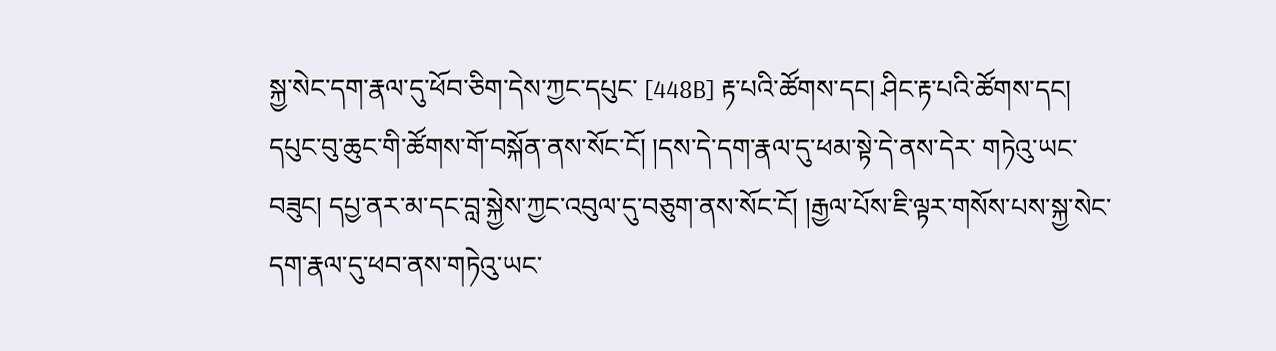སྐྱ་སེང་དག་རྣལ་དུ་ཕོབ་ཅིག་དེས་ཀྱང་དཔུང་ [448B] རྟ་པའི་ཚོགས་དང། ཤིང་རྟ་པའི་ཚོགས་དང། དཔུང་བུ་ཆུང་གི་ཚོགས་གོ་བསྐོན་ནས་སོང་ངོ། །དས་དེ་དག་རྣལ་དུ་ཕམ་སྟེ་དེ་ནས་དེར་ གཏེའུ་ཡང་བཟུང། དཔྱ་ནར་མ་དང་བླ་སྐྱེས་ཀྱང་འབུལ་དུ་བཅུག་ནས་སོང་ངོ། །རྒྱལ་པོས་ཇི་ལྟར་གསོས་པས་སྐྱ་སེང་དག་རྣལ་དུ་ཕབ་ནས་གཏེའུ་ཡང་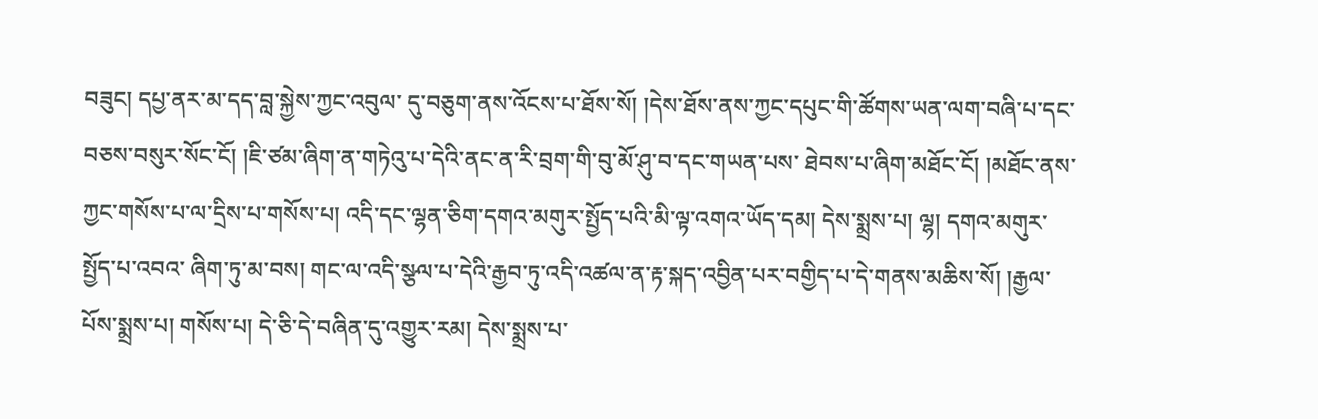བཟུང། དཔྱ་ནར་མ་དད་བླ་སྐྱེས་ཀྱང་འབུལ་ དུ་བཅུག་ནས་འོངས་པ་ཐོས་སོ། །དེས་ཐོས་ནས་ཀྱང་དཔུང་གི་ཚོགས་ཡན་ལག་བཞི་པ་དང་བཅས་བསུར་སོང་ངོ། །ཇི་ཙམ་ཞིག་ན་གཏེའུ་པ་དེའི་ནང་ན་རི་བྲག་གི་བུ་མོ་ཤུ་བ་དང་གཡན་པས་ ཐེབས་པ་ཞིག་མཐོང་ངོ། །མཐོང་ནས་ཀྱང་གསོས་པ་ལ་དྲིས་པ་གསོས་པ། འདི་དང་ལྷན་ཅིག་དགའ་མགུར་སྤྱོད་པའི་མི་ལྟ་འགའ་ཡོད་དམ། དེས་སྨྲས་པ། ལྷ། དགའ་མགུར་སྤྱོད་པ་འབའ་ ཞིག་ཏུ་མ་བས། གང་ལ་འདི་སྩལ་པ་དེའི་རྒྱབ་ཏུ་འདི་འཚལ་ན་རྟ་སྐད་འབྱིན་པར་བགྱིད་པ་དེ་གནས་མཆིས་སོ། །རྒྱལ་པོས་སྨྲས་པ། གསོས་པ། དེ་ཅི་དེ་བཞིན་དུ་འགྱུར་རམ། དེས་སྨྲས་པ་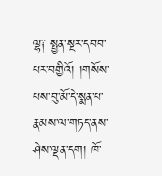ལྷ༑ སྤྱན་སྔར་དབབ་པར་བགྱིའོ། །གསོས་པས་བུ་མོ་དེ་སྨན་པ་རྣམས་ལ་གཏད་ནས་ཤེས་ལྡན་དག། ཁོ་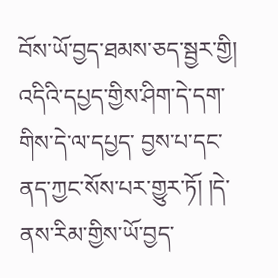བོས་ཡོ་བྱད་ཐམས་ཅད་སྦྱར་གྱི། འདིའི་དཔྱད་གྱིས་ཤིག་དེ་དག་གིས་དེ་ལ་དཔྱད་ བྱས་པ་དང་ནད་ཀྱང་སོས་པར་གྱུར་ཏོ། །དེ་ནས་རིམ་གྱིས་ཡོ་བྱད་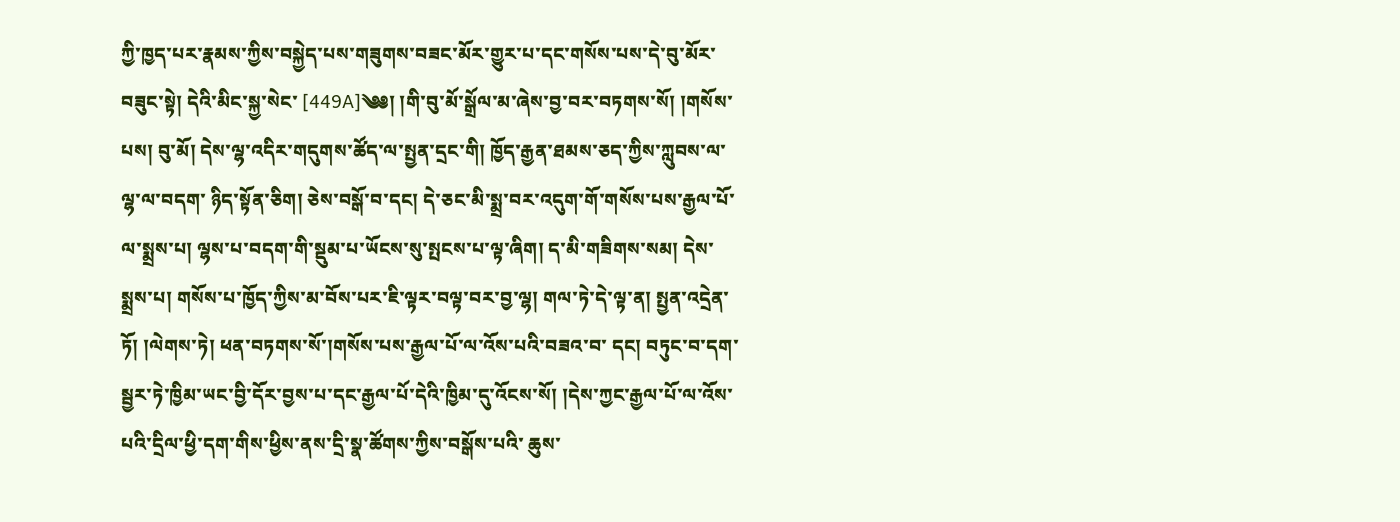ཀྱི་ཁྱད་པར་རྣམས་ཀྱིས་བསྐྱེད་པས་གཟུགས་བཟང་མོར་གྱུར་པ་དང་གསོས་པས་དེ་བུ་མོར་བཟུང་སྟེ། དེའི་མིང་སྐྱ་སེང་ [449A]༄༅། །གི་བུ་མོ་སྒྲོལ་མ་ཞེས་བྱ་བར་བཏགས་སོ། །གསོས་པས། བུ་མོ། དེས་ལྷ་འདིར་གདུགས་ཚོད་ལ་སྤྱན་དྲང་གི། ཁྱོད་རྒྱན་ཐམས་ཅད་ཀྱིས་ཀླུབས་ལ་ལྷ་ལ་བདག་ ཉིད་སྟོན་ཅིག། ཅེས་བསྒོ་བ་དང། དེ་ཅང་མི་སྨྲ་བར་འདུག་གོ་གསོས་པས་རྒྱལ་པོ་ལ་སྨྲས་པ། ལྷས་པ་བདག་གི་སྡུམ་པ་ཡོངས་སུ་སྤངས་པ་ལྟ་ཞིག། ད་མི་གཟིགས་སམ། དེས་ སྨྲས་པ། གསོས་པ་ཁྱོད་ཀྱིས་མ་བོས་པར་ཇི་ལྟར་བལྟ་བར་བྱ་ལྷ། གལ་ཏེ་དེ་ལྟ་ན། སྤྱན་འདྲེན་ཏོ། །ལེགས་ཏེ། ཕན་བཏགས་སོ་།གསོས་པས་རྒྱལ་པོ་ལ་འོས་པའི་བཟའ་བ་ དང། བཏུང་བ་དག་སྦྱར་ཏེ་ཁྱིམ་ཡང་བྱི་དོར་བྱས་པ་དང་རྒྱལ་པོ་དེའི་ཁྱིམ་དུ་འོངས་སོ། །དེས་ཀྱང་རྒྱལ་པོ་ལ་འོས་པའི་དྲིལ་ཕྱི་དག་གིས་ཕྱིས་ནས་དྲི་སྣ་ཚོགས་ཀྱིས་བསྒོས་པའི་ ཆུས་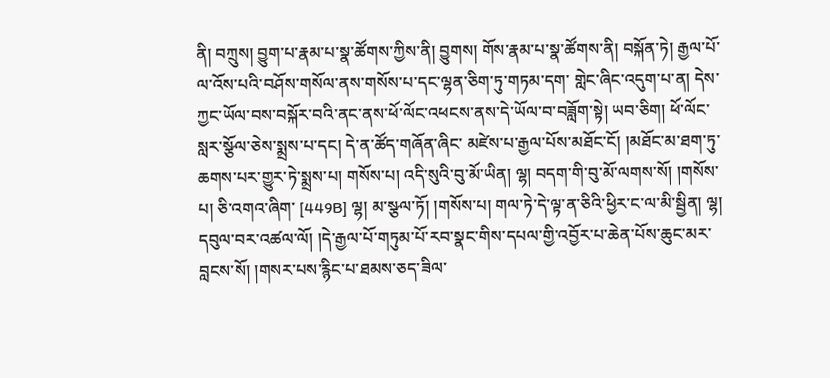ནི། བཀྲུས། བྱུག་པ་རྣམ་པ་སྣ་ཚོགས་ཀྱིས་ནི། བྱུགས། གོས་རྣམ་པ་སྣ་ཚོགས་ནི། བསྐོན་ཏེ། རྒྱལ་པོ་ལ་འོས་པའི་བཤོས་གསོལ་ནས་གསོས་པ་དང་ལྷན་ཅིག་ཏུ་གཏམ་དག་ གླེང་ཞིང་འདུག་པ་ན། དེས་ཀྱང་ཡོལ་བས་བསྐོར་བའི་ནང་ནས་ཕོ་ལོང་འཕངས་ནས་དེ་ཡོལ་བ་བཟློག་སྟེ། ཡབ་ཅིག། ཕོ་ལོང་སླར་སྩོལ་ཅེས་སྨྲས་པ་དང། དེ་ན་ཚོད་གཞོན་ཞིང་ མཛེས་པ་རྒྱལ་པོས་མཐོང་ངོ། །མཐོང་མ་ཐག་ཏུ་ཆགས་པར་གྱུར་ཏེ་སྨྲས་པ། གསོས་པ། འདི་སུའི་བུ་མོ་ཡིན། ལྷ། བདག་གི་བུ་མོ་ལགས་སོ། །གསོས་པ། ཅི་འགའ་ཞིག་ [449B] ལྷ། མ་སྩལ་ཏོ། །གསོས་པ། གལ་ཏེ་དེ་ལྟ་ན་ཅིའི་ཕྱིར་ང་ལ་མི་སྦྱིན། ལྷ། དབུལ་བར་འཚལ་ལོ། །དེ་རྒྱལ་པོ་གཏུམ་པོ་རབ་སྣང་གིས་དཔལ་གྱི་འབྱོར་པ་ཆེན་པོས་ཆུང་མར་ བླངས་སོ། །གསར་པས་རྙིང་པ་ཐམས་ཅད་ཟིལ་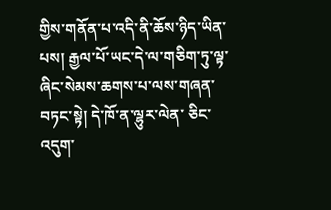གྱིས་གནོན་པ་འདི་ནི་ཆོས་ཉིད་ཡིན་པས། རྒྱལ་པོ་ཡང་དེ་ལ་གཅིག་ཏུ་ལྟ་ཞིང་སེམས་ཆགས་པ་ལས་གཞན་བཏང་སྟེ། དེ་ཁོ་ན་ལྷུར་ལེན་ ཅིང་འདུག་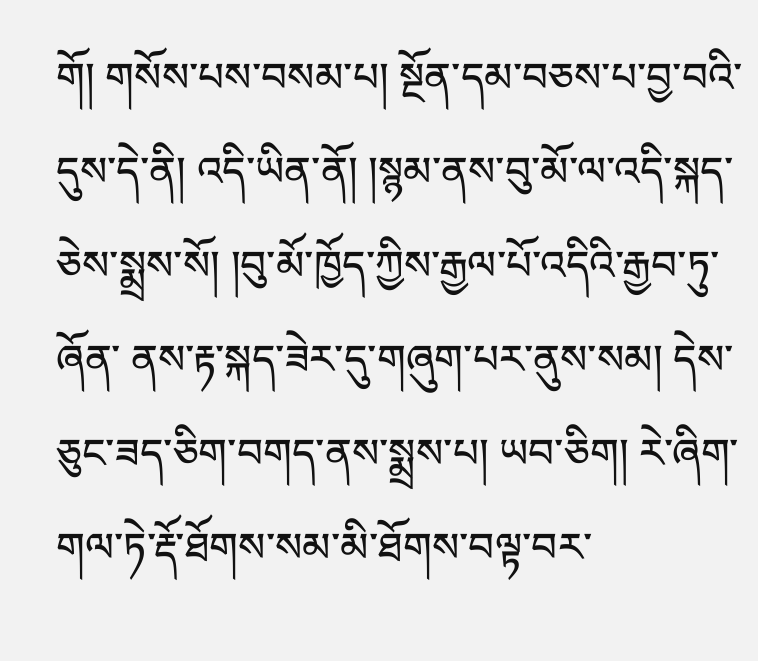གོ། གསོས་པས་བསམ་པ། སྔོན་དམ་བཅས་པ་བྱ་བའི་དུས་དེ་ནི། འདི་ཡིན་ནོ། །སྙམ་ནས་བུ་མོ་ལ་འདི་སྐད་ཅེས་སྨྲས་སོ། །བུ་མོ་ཁྱོད་ཀྱིས་རྒྱལ་པོ་འདིའི་རྒྱབ་ཏུ་ཞོན་ ནས་རྟ་སྐད་ཟེར་དུ་གཞུག་པར་ནུས་སམ། དེས་ཅུང་ཟད་ཅིག་བགད་ནས་སྨྲས་པ། ཡབ་ཅིག། རེ་ཞིག་གལ་ཏེ་རྡོ་ཐོགས་སམ་མི་ཐོགས་བལྟ་བར་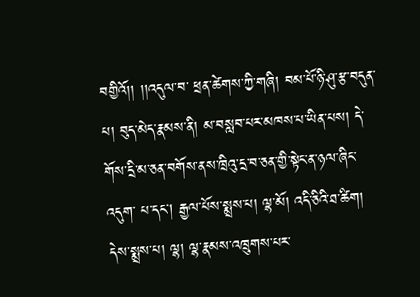བགྱིའོ།། །།འདུལ་བ་ ཕྲན་ཚེགས་ཀྱི་གཞི། བམ་པོ་ཉི་ཤུ་རྩ་བདུན་པ། བུད་མེད་རྣམས་ནི། མ་བསླབ་པར་མཁས་པ་ཡིན་པས། དེ་གོས་དྲི་མ་ཅན་བགོས་ནས་ཁྲིའུ་དྲ་བ་ཅན་གྱི་སྟེང་ན་ཉལ་ཞིང་འདུག་ པ་དང། རྒྱལ་པོས་སྨྲས་པ། ལྷ་མོ། འདི་ཅིའི་ཐ་ཚིག། དེས་སྨྲས་པ། ལྷ། ལྷ་རྣམས་འཁྲུགས་པར་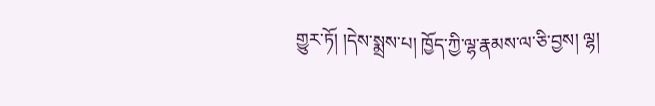གྱུར་ཏོ། །དེས་སྨྲས་པ། ཁྱོད་ཀྱི་ལྷ་རྣམས་ལ་ཅི་བྱས། ལྷ།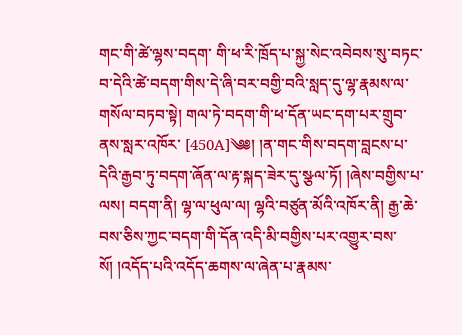གང་གི་ཚེ་ལྷས་བདག་ གི་ཕ་རི་ཁྲོད་པ་སྐྱ་སེང་འབེབས་སུ་བཏང་བ་དེའི་ཚེ་བདག་གིས་དེ་ཞི་བར་བགྱི་བའི་སླད་དུ་ལྷ་རྣམས་ལ་གསོལ་བཏབ་སྟེ། གལ་ཏེ་བདག་གི་ཕ་དོན་ཡང་དག་པར་གྲུབ་ནས་སླར་འཁོར་ [450A]༄༅། །ན་གང་གིས་བདག་བླངས་པ་དེའི་རྒྱབ་ཏུ་བདག་ཞོན་ལ་རྟ་སྐད་ཟེར་དུ་སྩལ་ཏོ། །ཞེས་བགྱིས་པ་ལས། བདག་ནི། ལྷ་ལ་ཕུལ་ལ། ལྷའི་བཙུན་མོའི་འཁོར་ནི། རྒྱ་ཆེ་ བས་ཅིས་ཀྱང་བདག་གི་དོན་འདི་མི་བགྱིས་པར་འགྱུར་བས་སོ། །འདོད་པའི་འདོད་ཆགས་ལ་ཞེན་པ་རྣམས་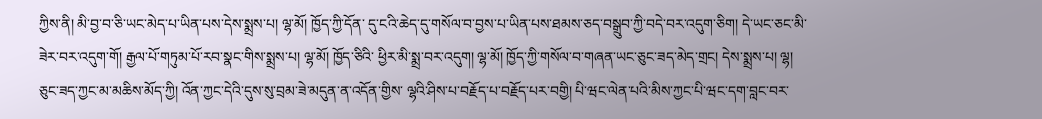ཀྱིས་ནི། མི་བྱ་བ་ཅི་ཡང་མེད་པ་ཡིན་པས་དེས་སྨྲས་པ། ལྷ་མོ། ཁྱོད་ཀྱི་དོན་ དུ་ངའི་ཆེད་དུ་གསོལ་བ་བྱས་པ་ཡིན་པས་ཐམས་ཅད་བསྒྲུབ་ཀྱི་བདེ་བར་འདུག་ཅིག། དེ་ཡང་ཅང་མི་ཟེར་བར་འདུག་གོ། རྒྱལ་པོ་གཏུམ་པོ་རབ་སྣང་གིས་སྨྲས་པ། ལྷ་མོ། ཁྱོད་ཅིའི་ ཕྱིར་མི་སྨྲ་བར་འདུག། ལྷ་མོ། ཁྱོད་ཀྱི་གསོལ་བ་གཞན་ཡང་ཅུང་ཟད་མེད་གྲང། དེས་སྨྲས་པ། ལྷ། ཅུང་ཟད་ཀྱང་མ་མཆིས་མོད་ཀྱི། འོན་ཀྱང་དེའི་དུས་སུ་བྲམ་ཟེ་མདུན་ན་འདོན་གྱིས་ ལྷའི་ཤིས་པ་བརྗོད་པ་བརྗོད་པར་བགྱི། པི་ཝང་ལེན་པའི་མིས་ཀྱང་པི་ཝང་དག་བླང་བར་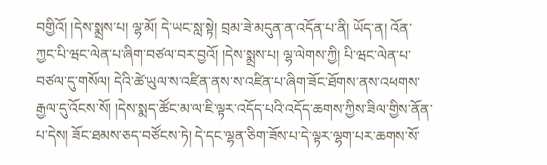བགྱིའོ། །དེས་སྨྲས་པ། ལྷ་མོ། དེ་ཡང་སླ་སྟེ། བྲམ་ཟེ་མདུན་ན་འདོན་པ་ནི། ཡོད་ན། འོན་ ཀྱང་པི་ཝང་ལེན་པ་ཞིག་བཙལ་བར་བྱའོ། །དེས་སྨྲས་པ། ལྷ་ལེགས་ཀྱི། པི་ཝང་ལེན་པ་བཙལ་དུ་གསོལ། དེའི་ཚེ་ཡུལ་ས་འཛིན་ནས་ས་འཛིན་པ་ཞིག་ཟོང་ཐོགས་ནས་འཕགས་ རྒྱལ་དུ་འོངས་སོ། །དེས་སྨད་ཚོང་མ་ལ་ཇི་ལྟར་འདོད་པའི་འདོད་ཆགས་ཀྱིས་ཟིལ་གྱིས་ནོན་པ་དེས། ཟོང་ཐམས་ཅད་བཙོངས་ཏེ། དེ་དང་ལྷན་ཅིག་ཟོས་པ་དེ་ལྟར་ལྷག་པར་ཆགས་སོ་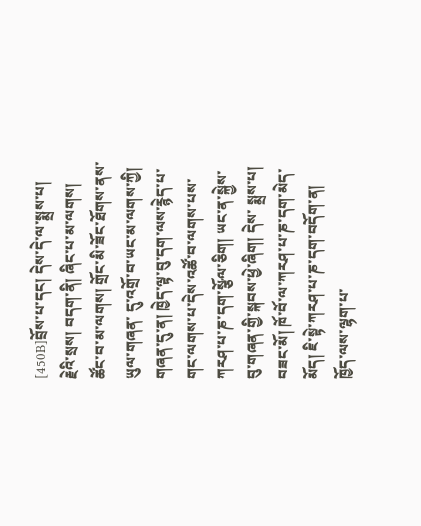[450B]བྲོས་པ་དང། དེས་དེ་ལ་སྨྲས་པ། རྗེའི་སྲས། བདག་ནི། ཞིང་པ་མ་ལགས། ཚོང་བ་མ་ལགས། གྲོང་མི་ཟོང་ཐོགས་ནས་ཡུལ་གཞན་ དུ་འགྲོ་བ་ཡང་མ་ལགས་ཀྱི། གཞན་དུ་ན། ཁྱེད་ལྟ་བུ་དག་ལས་རྙེད་པ་གང་ལགས་པ་དེས་འཚོ་བ་ལགས་པས་ཀརཤ་པ་ཎ་དག་སྩོལ་ཅིག། ཡང་ན་སྐྱེས་བུ་གཞན་གྱི་སྐབས་ཕྱེ་ཞིག། དེས་ སྨྲས་པ། བཟང་མོ། ཁོ་བོ་ལ་ཀརཤ་པ་ཎ་དག་མེད་མོད། ཇི་སྟེ་ཀརཤ་པ་ཎ་དག་བདོག་ན། ཁྱོད་ལས་ལྷག་པ་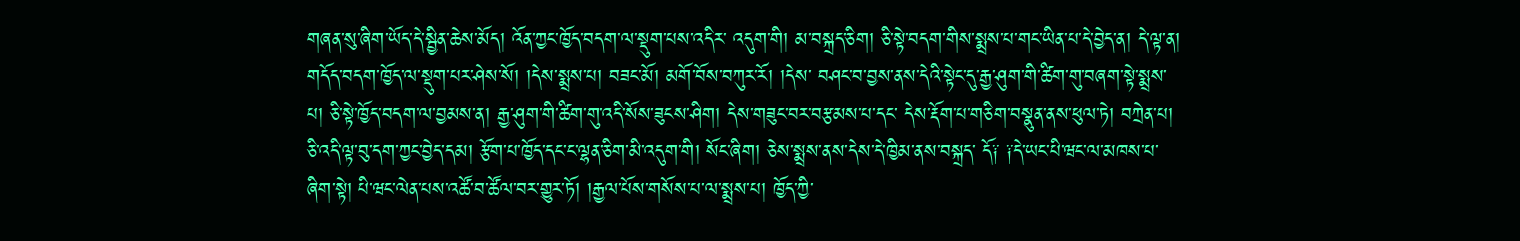གཞན་སུ་ཞིག་ཡོད་དེ་སྦྱིན་ཆེས་མོད། འོན་ཀྱང་ཁྱོད་བདག་ལ་སྡུག་པས་འདིར་ འདུག་གི། མ་བསྐྲད་ཅིག། ཅི་སྟེ་བདག་གིས་སྨྲས་པ་གང་ཡིན་པ་དེ་བྱེད་ན། དེ་ལྟ་ན། གདོད་བདག་ཁྱོད་ལ་སྡུག་པར་ཤེས་སོ། །དེས་སྨྲས་པ། བཟང་མོ། མགོ་བོས་བཀུར་རོ། །དེས་ བཤང་བ་བྱས་ནས་དེའི་སྟེང་དུ་རྒྱ་ཤུག་གི་ཚིག་གུ་བཞག་སྟེ་སྨྲས་པ། ཅི་སྟེ་ཁྱོད་བདག་ལ་བྱམས་ན། རྒྱ་ཤུག་གི་ཚིག་གུ་འདི་སོས་ཟུངས་ཤིག། དེས་གཟུང་བར་བརྩམས་པ་དང་ དེས་རྡོག་པ་གཅིག་བསྣུན་ནས་ཕུལ་ཏེ། བཀྲེན་པ། ཅི་འདི་ལྟ་བུ་དག་ཀྱང་བྱེད་དམ། རྩོག་པ་ཁྱོད་དང་ང་ལྷན་ཅིག་མི་འདུག་གི། སོང་ཞིག། ཅེས་སྨྲས་ནས་དེས་དེ་ཁྱིམ་ནས་བསྐྲད་ དོ༑ ༑དེ་ཡང་པི་ཝང་ལ་མཁས་པ་ཞིག་སྟེ། པི་ཝང་ལེན་པས་འཚོ་བ་ཚོལ་བར་གྱུར་ཏོ། །རྒྱལ་པོས་གསོས་པ་ལ་སྨྲས་པ། ཁྱོད་ཀྱི་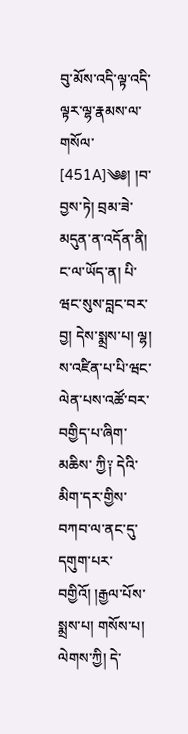བུ་མོས་འདི་ལྟ་འདི་ལྟར་ལྷ་རྣམས་ལ་གསོལ་ [451A]༄༅། །བ་བྱས་ཏེ། བྲམ་ཟེ་མདུན་ན་འདོན་ནི། ང་ལ་ཡོད་ན། པི་ཝང་སུས་བླང་བར་བྱ། དེས་སྨྲས་པ། ལྷ། ས་འཛིན་པ་པི་ཝང་ལེན་པས་འཚོ་བར་བགྱིད་པ་ཞིག་མཆིས་ ཀྱི༑ དེའི་མིག་དར་གྱིས་བཀབ་ལ་ནང་དུ་དགུག་པར་བགྱིའོ། །རྒྱལ་པོས་སྨྲས་པ། གསོས་པ། ལེགས་ཀྱི། དེ་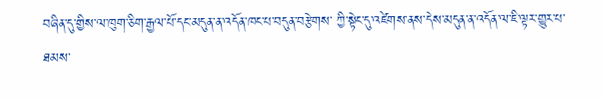བཞིན་དུ་གྱིས་ལ་ཁུག་ཅིག་རྒྱལ་པོ་དང་མདུན་ན་འདོན་ཁང་པ་བདུན་བརྩེགས་ ཀྱི་སྟེང་དུ་འཛེགས་ནས་དེས་མདུན་ན་འདོན་ལ་ཇི་ལྟར་གྱུར་པ་ཐམས་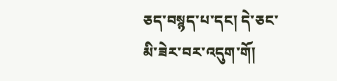ཅད་བསྙད་པ་དང། དེ་ཅང་མི་ཟེར་བར་འདུག་གོ།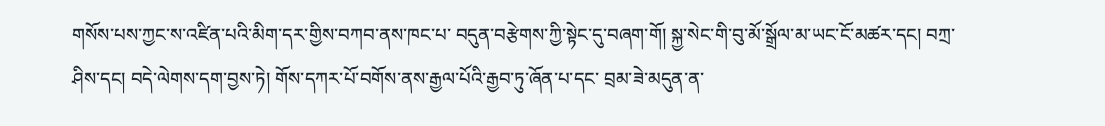གསོས་པས་ཀྱང་ས་འཛིན་པའི་མིག་དར་གྱིས་བཀབ་ནས་ཁང་པ་ བདུན་བརྩེགས་ཀྱི་སྟེང་དུ་བཞག་གོ། སྐྱ་སེང་གི་བུ་མོ་སྒྲོལ་མ་ཡང་ངོ་མཚར་དང། བཀྲ་ཤིས་དང། བདེ་ལེགས་དག་བྱས་ཏེ། གོས་དཀར་པོ་བགོས་ནས་རྒྱལ་པོའི་རྒྱབ་ཏུ་ཞོན་པ་དང་ བྲམ་ཟེ་མདུན་ན་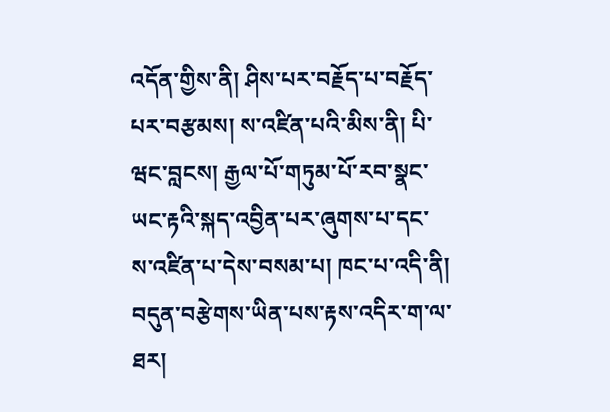འདོན་གྱིས་ནི། ཤིས་པར་བརྗོད་པ་བརྗོད་པར་བརྩམས། ས་འཛིན་པའི་མིས་ནི། པི་ཝང་བླངས། རྒྱལ་པོ་གཏུམ་པོ་རབ་སྣང་ཡང་རྟའི་སྐད་འབྱིན་པར་ཞུགས་པ་དང་ ས་འཛིན་པ་དེས་བསམ་པ། ཁང་པ་འདི་ནི། བདུན་བརྩེགས་ཡིན་པས་རྟས་འདིར་ག་ལ་ཐར།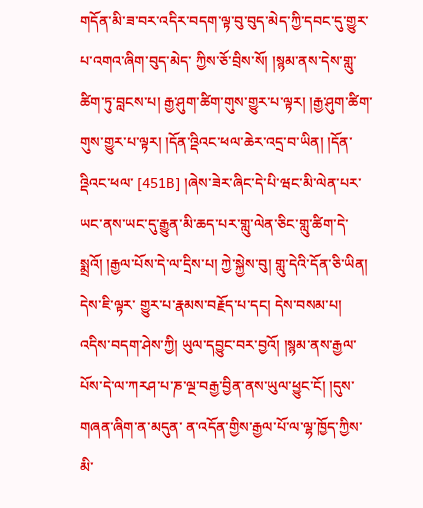གདོན་མི་ཟ་བར་འདིར་བདག་ལྟ་བུ་བུད་མེད་ཀྱི་དབང་དུ་གྱུར་པ་འགའ་ཞིག་བུད་མེད་ ཀྱིས་ཅོ་བྲིས་སོ། །སྙམ་ནས་དེས་གླུ་ཚིག་ཏུ་བླངས་པ། རྒྱ་ཤུག་ཚིག་གུས་གྱུར་པ་ལྟར། །རྒྱ་ཤུག་ཚིག་གུས་གྱུར་པ་ལྟར། །དོན་འྡིའང་ཕལ་ཆེར་འདྲ་བ་ཡིན། །དོན་འྡིའང་ཕལ་ [451B] །ཞེས་ཟེར་ཞིང་དེ་པི་ཝང་མི་ལེན་པར་ཡང་ནས་ཡང་དུ་རྒྱུན་མི་ཆད་པར་གླུ་ལེན་ཅིང་གླུ་ཚིག་དེ་སྨྲའོ། །རྒྱལ་པོས་དེ་ལ་དྲིས་པ། ཀྱེ་སྐྱེས་བུ། གླུ་དེའི་དོན་ཅི་ཡིན། དེས་ཇི་ལྟར་ གྱུར་པ་རྣམས་བརྗོད་པ་དང། དེས་བསམ་པ། འདིས་བདག་ཤེས་ཀྱི། ཡུལ་དབྱུང་བར་བྱའོ། །སྙམ་ནས་རྒྱལ་པོས་དེ་ལ་ཀརཤ་པ་ཎ་ལྔ་བརྒྱ་བྱིན་ནས་ཡུལ་ཕྱུང་ངོ། །དུས་གཞན་ཞིག་ན་མདུན་ ན་འདོན་གྱིས་རྒྱལ་པོ་ལ་ལྷ་ཁྱོད་ཀྱིས་མི་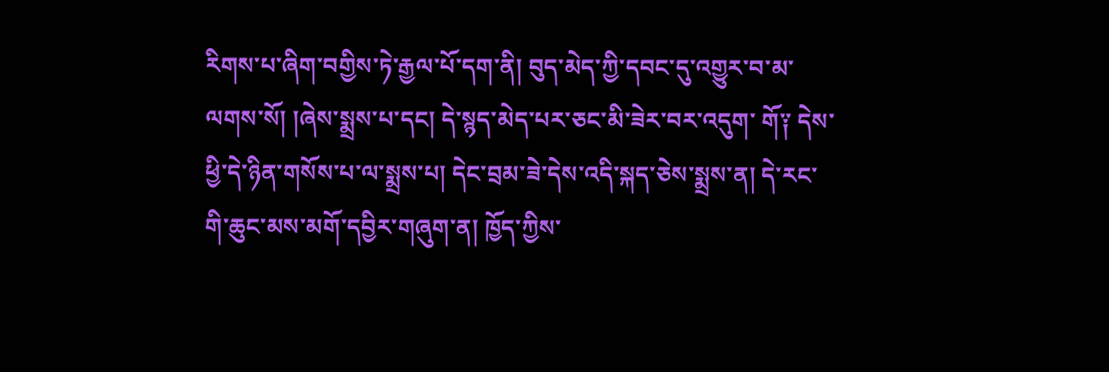རིགས་པ་ཞིག་བགྱིས་ཏེ་རྒྱལ་པོ་དག་ནི། བུད་མེད་ཀྱི་དབང་དུ་འགྱུར་བ་མ་ལགས་སོ། །ཞེས་སྨྲས་པ་དང། དེ་སྙད་མེད་པར་ཅང་མི་ཟེར་བར་འདུག་ གོ༑ དེས་ཕྱི་དེ་ཉིན་གསོས་པ་ལ་སྨྲས་པ། དེང་བྲམ་ཟེ་དེས་འདི་སྐད་ཅེས་སྨྲས་ན། དེ་རང་གི་ཆུང་མས་མགོ་དབྱིར་གཞུག་ན། ཁྱོད་ཀྱིས་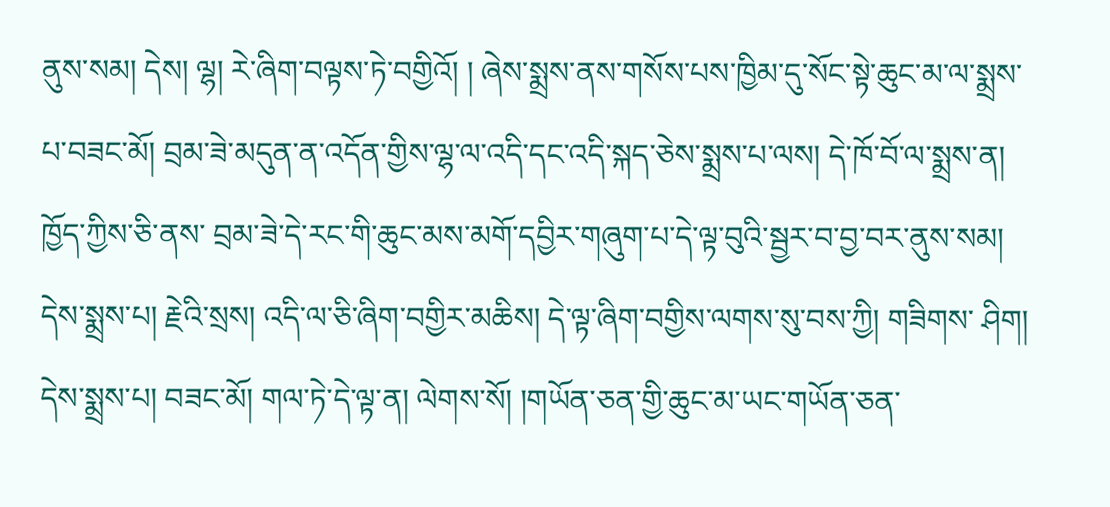ནུས་སམ། དེས། ལྷ། རེ་ཞིག་བལྟས་ཏེ་བགྱིའོ། ། ཞེས་སྨྲས་ནས་གསོས་པས་ཁྱིམ་དུ་སོང་སྟེ་ཆུང་མ་ལ་སྨྲས་པ་བཟང་མོ། བྲམ་ཟེ་མདུན་ན་འདོན་གྱིས་ལྷ་ལ་འདི་དང་འདི་སྐད་ཅེས་སྨྲས་པ་ལས། དེ་ཁོ་བོ་ལ་སྨྲས་ན། ཁྱོད་ཀྱིས་ཅི་ནས་ བྲམ་ཟེ་དེ་རང་གི་ཆུང་མས་མགོ་དབྱིར་གཞུག་པ་དེ་ལྟ་བུའི་སྦྱར་བ་བྱ་བར་ནུས་སམ། དེས་སྨྲས་པ། རྗེའི་སྲས། འདི་ལ་ཅི་ཞིག་བགྱིར་མཆིས། དེ་ལྟ་ཞིག་བགྱིས་ལགས་སུ་བས་ཀྱི། གཟིགས་ ཤིག། དེས་སྨྲས་པ། བཟང་མོ། གལ་ཏེ་དེ་ལྟ་ན། ལེགས་སོ། །གཡོན་ཅན་གྱི་ཆུང་མ་ཡང་གཡོན་ཅན་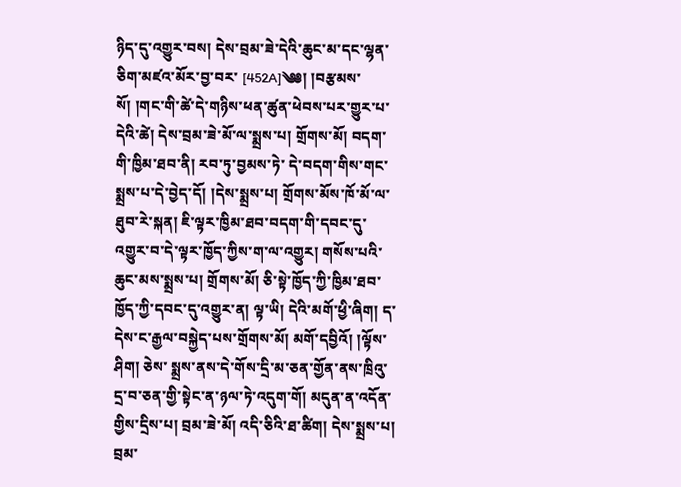ཉིད་དུ་འགྱུར་བས། དེས་བྲམ་ཟེ་དེའི་ཆུང་མ་དང་ལྷན་ཅིག་མཛའ་མོར་བྱ་བར་ [452A]༄༅། །བརྩམས་སོ། །གང་གི་ཚེ་དེ་གཉིས་ཕན་ཚུན་ཕེབས་པར་གྱུར་པ་དེའི་ཚེ། དེས་བྲམ་ཟེ་མོ་ལ་སྨྲས་པ། གྲོགས་མོ། བདག་གི་ཁྱིམ་ཐབ་ནི། རབ་ཏུ་བྱམས་ཏེ་ དེ་བདག་གིས་གང་སྨྲས་པ་དེ་བྱེད་དོ། །དེས་སྨྲས་པ། གྲོགས་མོས་ཁོ་མོ་ལ་ཐུབ་རེ་སྐན། ཇི་ལྟར་ཁྱིམ་ཐབ་བདག་གི་དབང་དུ་འགྱུར་བ་དེ་ལྟར་ཁྱོད་ཀྱིས་ག་ལ་འགྱུར། གསོས་པའི་ ཆུང་མས་སྨྲས་པ། གྲོགས་མོ། ཅི་སྟེ་ཁྱོད་ཀྱི་ཁྱིམ་ཐབ་ཁྱོད་ཀྱི་དབང་དུ་འགྱུར་ན། ལྟ་ཡི། དེའི་མགོ་ཕྱི་ཞིག། ད་དེས་ང་རྒྱལ་བསྐྱེད་པས་གྲོགས་མོ། མགོ་དབྱིའོ། །ལྟོས་ཤིག། ཅེས་ སྨྲས་ནས་དེ་གོས་དྲི་མ་ཅན་གྱོན་ནས་ཁྲིའུ་དྲ་བ་ཅན་གྱི་སྟེང་ན་ཉལ་ཏེ་འདུག་གོ། མདུན་ན་འདོན་གྱིས་དྲིས་པ། བྲམ་ཟེ་མོ། འདི་ཅིའི་ཐ་ཚིག། དེས་སྨྲས་པ། བྲམ་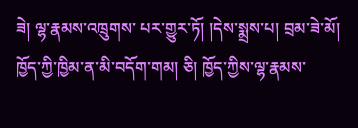ཟེ། ལྷ་རྣམས་འཁྲུགས་ པར་གྱུར་ཏོ། །དེས་སྨྲས་པ། བྲམ་ཟེ་མོ། ཁྱོད་ཀྱི་ཁྱིམ་ན་མི་བདོག་གམ། ཅི། ཁྱོད་ཀྱིས་ལྷ་རྣམས་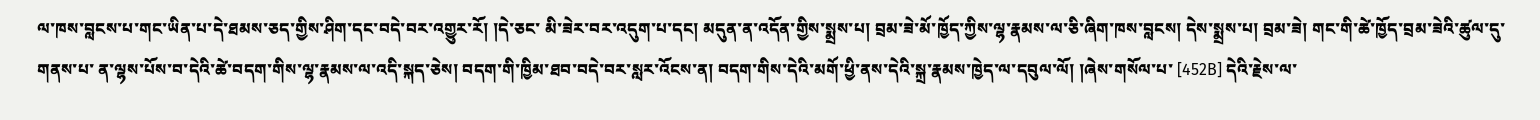ལ་ཁས་བླངས་པ་གང་ཡིན་པ་དེ་ཐམས་ཅད་གྱིས་ཤིག་དང་བདེ་བར་འགྱུར་རོ། །དེ་ཅང་ མི་ཟེར་བར་འདུག་པ་དང། མདུན་ན་འདོན་གྱིས་སྨྲས་པ། བྲམ་ཟེ་མོ་ཁྱོད་ཀྱིས་ལྷ་རྣམས་ལ་ཅི་ཞིག་ཁས་བླངས། དེས་སྨྲས་པ། བྲམ་ཟེ། གང་གི་ཚེ་ཁྱོད་བྲམ་ཟེའི་ཚུལ་དུ་གནས་པ་ ན་ལྷས་པོས་བ་དེའི་ཚེ་བདག་གིས་ལྷ་རྣམས་ལ་འདི་སྐད་ཅེས། བདག་གི་ཁྱིམ་ཐབ་བདེ་བར་སླར་འོངས་ན། བདག་གིས་དེའི་མགོ་ཕྱི་ནས་དེའི་སྐྲ་རྣམས་ཁྱེད་ལ་དབུལ་ལོ། །ཞེས་གསོལ་པ་ [452B] དེའི་རྗེས་ལ་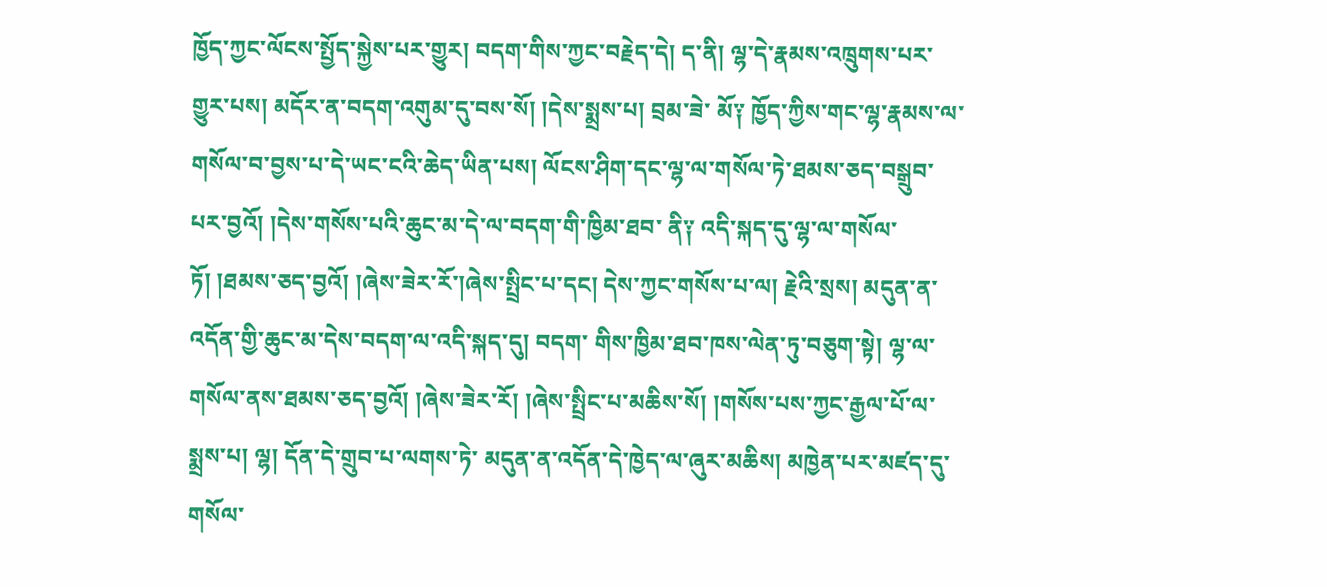ཁྱོད་ཀྱང་ལོངས་སྤྱོད་སྐྱེས་པར་གྱུར། བདག་གིས་ཀྱང་བརྗེད་དེ། ད་ནི། ལྷ་དེ་རྣམས་འཁྲུགས་པར་གྱུར་པས། མདོར་ན་བདག་འགུམ་དུ་བས་སོ། །དེས་སྨྲས་པ། བྲམ་ཟེ་ མོ༑ ཁྱོད་ཀྱིས་གང་ལྷ་རྣམས་ལ་གསོལ་བ་བྱས་པ་དེ་ཡང་ངའི་ཆེད་ཡིན་པས། ལོངས་ཤིག་དང་ལྷ་ལ་གསོལ་ཏེ་ཐམས་ཅད་བསྒྲུབ་པར་བྱའོ། །དེས་གསོས་པའི་ཆུང་མ་དེ་ལ་བདག་གི་ཁྱིམ་ཐབ་ ནི༑ འདི་སྐད་དུ་ལྷ་ལ་གསོལ་ཏོ། །ཐམས་ཅད་བྱའོ། །ཞེས་ཟེར་རོ་།ཞེས་སྤྲིང་པ་དང། དེས་ཀྱང་གསོས་པ་ལ། རྗེའི་སྲས། མདུན་ན་འདོན་གྱི་ཆུང་མ་དེས་བདག་ལ་འདི་སྐད་དུ། བདག་ གིས་ཁྱིམ་ཐབ་ཁས་ལེན་ཏུ་བཅུག་སྟེ། ལྷ་ལ་གསོལ་ནས་ཐམས་ཅད་བྱའོ། །ཞེས་ཟེར་རོ། །ཞེས་སྤྲིང་པ་མཆིས་སོ། །གསོས་པས་ཀྱང་རྒྱལ་པོ་ལ་སྨྲས་པ། ལྷ། དོན་དེ་གྲུབ་པ་ལགས་ཏེ་ མདུན་ན་འདོན་དེ་ཁྱེད་ལ་ཞུར་མཆིས། མཁྱེན་པར་མཛད་དུ་གསོལ་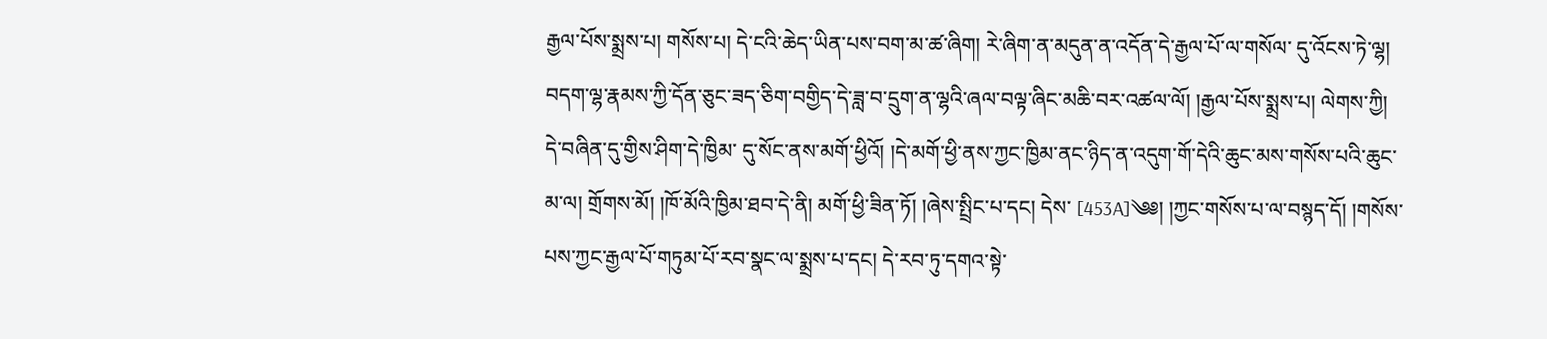རྒྱལ་པོས་སྨྲས་པ། གསོས་པ། དེ་ངའི་ཆེད་ཡིན་པས་བག་མ་ཚ་ཞིག། རེ་ཞིག་ན་མདུན་ན་འདོན་དེ་རྒྱལ་པོ་ལ་གསོལ་ དུ་འོངས་ཏེ་ལྷ། བདག་ལྷ་རྣམས་ཀྱི་དོན་ཅུང་ཟད་ཅིག་བགྱིད་དེ་ཟླ་བ་དྲུག་ན་ལྷའི་ཞལ་བལྟ་ཞིང་མཆི་བར་འཚལ་ལོ། །རྒྱལ་པོས་སྨྲས་པ། ལེགས་ཀྱི། དེ་བཞིན་དུ་གྱིས་ཤིག་དེ་ཁྱིམ་ དུ་སོང་ནས་མགོ་ཕྱིའོ། །དེ་མགོ་ཕྱི་ནས་ཀྱང་ཁྱིམ་ནང་ཉིད་ན་འདུག་གོ་དེའི་ཆུང་མས་གསོས་པའི་ཆུང་མ་ལ། གྲོགས་མོ། །ཁོ་མོའི་ཁྱིམ་ཐབ་དེ་ནི། མགོ་ཕྱི་ཟིན་ཏོ། །ཞེས་སྤྲིང་པ་དང། དེས་ [453A]༄༅། །ཀྱང་གསོས་པ་ལ་བསྙད་དོ། །གསོས་པས་ཀྱང་རྒྱལ་པོ་གཏུམ་པོ་རབ་སྣང་ལ་སྨྲས་པ་དང། དེ་རབ་ཏུ་དགའ་སྟེ་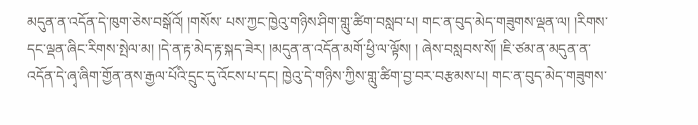མདུན་ན་འདོན་དེ་ཁུག་ཅེས་བསྒོའོ། །གསོས་ པས་ཀྱང་ཁྱེའུ་གཉིས་ཤིག་གླུ་ཚིག་བསླབ་པ། གང་ན་བུད་མེད་གཟུགས་ལྡན་ལ། །རིགས་དང་ལྡན་ཞིང་རིགས་སྤེལ་མ། །དེ་ན་རྟ་མེད་རྟ་སྐད་ཟེར། །མདུན་ན་འདོན་མགོ་ཕྱི་ལ་ལྟོས། ། ཞེས་བསླབས་སོ། །ཇི་ཙམ་ན་མདུན་ན་འདོན་དེ་ཞྭ་ཞིག་གྱོན་ནས་རྒྱལ་པོའི་དྲུང་དུ་འོངས་པ་དང། ཁྱེའུ་དེ་གཉིས་ཀྱིས་གླུ་ཚིག་བྱ་བར་བརྩམས་པ། གང་ན་བུད་མེད་གཟུགས་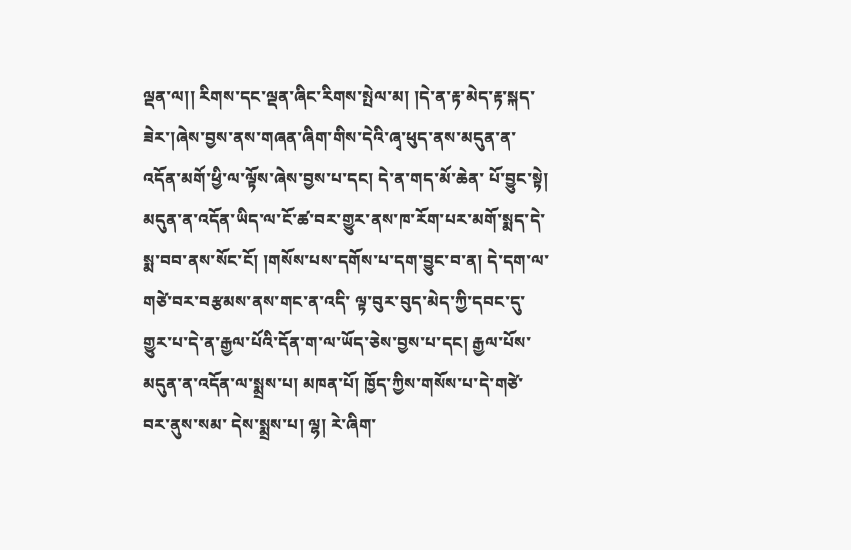ལྡན་ལ།། རིགས་དང་ལྡན་ཞིང་རིགས་སྤེལ་མ། །དེ་ན་རྟ་མེད་རྟ་སྐད་ཟེར་།ཞེས་བྱས་ནས་གཞན་ཞིག་གིས་དེའི་ཞྭ་ཕུད་ནས་མདུན་ན་འདོན་མགོ་ཕྱི་ལ་ལྟོས་ཞེས་བྱས་པ་དང། དེ་ན་གད་མོ་ཆེན་ པོ་བྱུང་སྟེ། མདུན་ན་འདོན་ཡིད་ལ་ངོ་ཚ་བར་གྱུར་ནས་ཁ་རོག་པར་མགོ་སྨད་དེ་སྨ་བབ་ནས་སོང་ངོ། །གསོས་པས་དགོས་པ་དག་བྱུང་བ་ན། དེ་དག་ལ་གཙེ་བར་བརྩམས་ནས་གང་ན་འདི་ ལྟ་བུར་བུད་མེད་ཀྱི་དབང་དུ་གྱུར་པ་དེ་ན་རྒྱལ་པོའི་དོན་ག་ལ་ཡོད་ཅེས་བྱས་པ་དང། རྒྱལ་པོས་མདུན་ན་འདོན་ལ་སྨྲས་པ། མཁན་པོ། ཁྱོད་ཀྱིས་གསོས་པ་དེ་གཙེ་བར་ནུས་སམ་ དེས་སྨྲས་པ། ལྷ། རེ་ཞིག་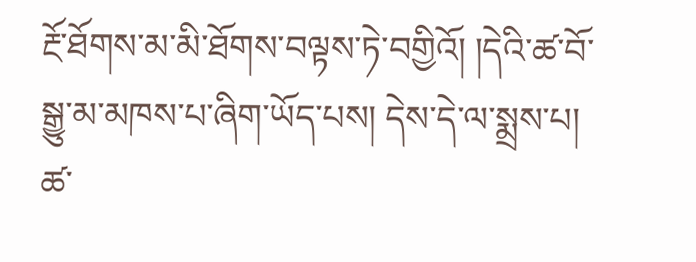རྔོ་ཐོགས་མ་མི་ཐོགས་བལྟས་ཏེ་བགྱིའོ། །དེའི་ཚ་བོ་སྒྱུ་མ་མཁས་པ་ཞིག་ཡོད་པས། དེས་དེ་ལ་སྨྲས་པ། ཚ་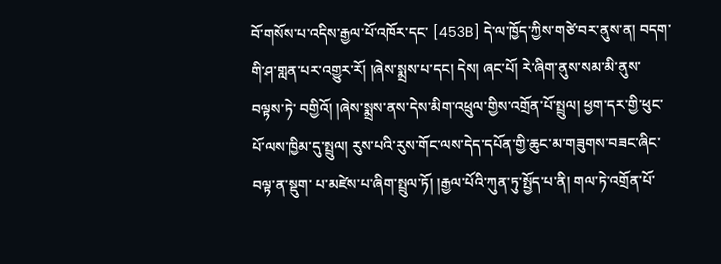བོ་གསོས་པ་འདིས་རྒྱལ་པོ་འཁོར་དང་ [453B] དེ་ལ་ཁྱོད་ཀྱིས་གཙེ་བར་ནུས་ན། བདག་གི་ཤ་གླན་པར་འགྱུར་རོ། །ཞེས་སྨྲས་པ་དང། དེས། ཞང་པོ། རེ་ཞིག་ནུས་སམ་མི་ནུས་བལྟས་ཏེ་ བགྱིའོ། །ཞེས་སྨྲས་ནས་དེས་མིག་འཕྲུལ་གྱིས་འགྲོན་པོ་སྤྲུལ། ཕྱག་དར་གྱི་ཕུང་པོ་ལས་ཁྱིམ་དུ་སྤྲུལ། རུས་པའི་རུས་གོང་ལས་དེད་དཔོན་གྱི་ཆུང་མ་གཟུགས་བཟང་ཞིང་བལྟ་ན་སྡུག་ པ་མཛེས་པ་ཞིག་སྤྲུལ་ཏོ། །རྒྱལ་པོའི་ཀུན་ཏུ་སྤྱོད་པ་ནི། གལ་ཏེ་འགྲོན་པོ་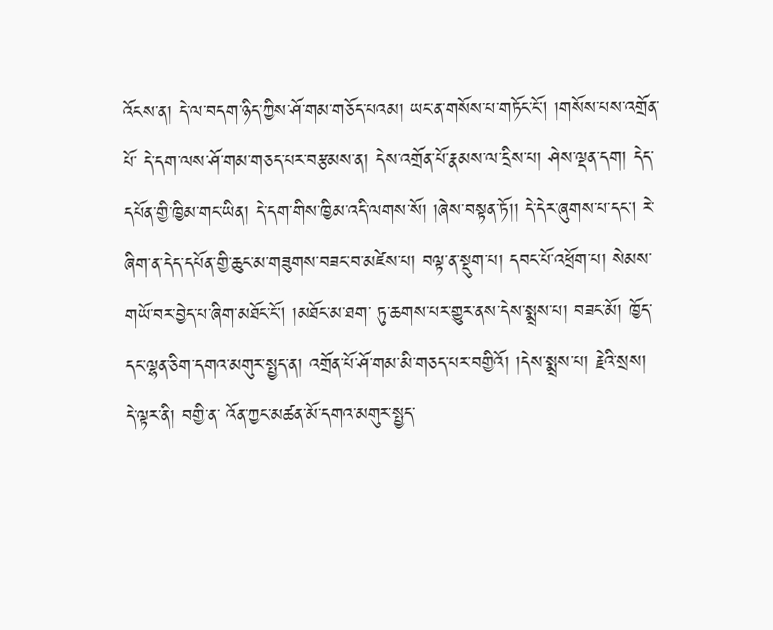འོངས་ན། དེ་ལ་བདག་ཉིད་ཀྱིས་ཤོ་གམ་གཅོད་པའམ། ཡང་ན་གསོས་པ་གཏོང་ངོ། །གསོས་པས་འགྲོན་པོ་ དེ་དག་ལས་ཤོ་གམ་གཅད་པར་བརྩམས་ན། དེས་འགྲོན་པོ་རྣམས་ལ་དྲིས་པ། ཤེས་ལྡན་དག། དེད་དཔོན་གྱི་ཁྱིམ་གང་ཡིན། དེ་དག་གིས་ཁྱིམ་འདི་ལགས་སོ། །ཞེས་བསྟན་ཏོ།། དེ་དེར་ཞུགས་པ་དང། རེ་ཞིག་ན་དེད་དཔོན་གྱི་ཆུང་མ་གཟུགས་བཟང་བ་མཛེས་པ། བལྟ་ན་སྡུག་པ། དབང་པོ་འཕྲོག་པ། སེམས་གཡོ་བར་བྱེད་པ་ཞིག་མཐོང་ངོ། །མཐོང་མ་ཐག་ ཏུ་ཆགས་པར་གྱུར་ནས་དེས་སྨྲས་པ། བཟང་མོ། ཁྱོད་དང་ལྷན་ཅིག་དགའ་མགུར་སྤྱད་ན། འགྲོན་པོ་ཤོ་གམ་མི་གཅད་པར་བགྱིའོ། །དེས་སྨྲས་པ། རྗེའི་སྲས། དེ་ལྟར་ནི། བགྱི་ན་ འོན་ཀྱང་མཚན་མོ་དགའ་མགུར་སྤྱད་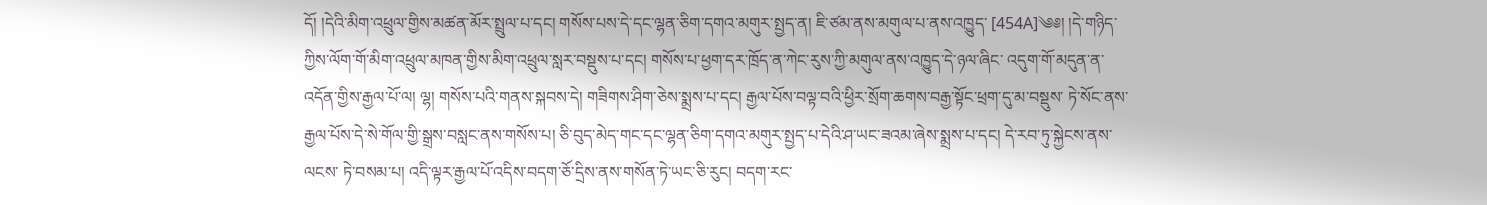དོ། །དེའི་མིག་འཕྲུལ་གྱིས་མཚན་མོར་སྤྲུལ་པ་དང། གསོས་པས་དེ་དང་ལྷན་ཅིག་དགའ་མགུར་སྤྱད་ན། ཇི་ཙམ་ནས་མགུལ་པ་ནས་འཁྱུད་ [454A]༄༅། །དེ་གཉིད་ཀྱིས་ལོག་གོ་མིག་འཕྲུལ་མཁན་གྱིས་མིག་འཕྲུལ་སླར་བསྡུས་པ་དང། གསོས་པ་ཕྱག་དར་ཁྲོད་ན་ཀེང་རུས་ཀྱི་མགུལ་ནས་འཁྱུད་དེ་ཉལ་ཞིང་ འདུག་གོ་མདུན་ན་འདོན་གྱིས་རྒྱལ་པོ་ལ། ལྷ། གསོས་པའི་གནས་སྐབས་དེ། གཟིགས་ཤིག་ཅེས་སྨྲས་པ་དང། རྒྱལ་པོས་བལྟ་བའི་ཕྱིར་སྲོག་ཆགས་བརྒྱ་སྟོང་ཕྲག་དུ་མ་བསྡུས་ ཏེ་སོང་ནས་རྒྱལ་པོས་དེ་སེ་གོལ་གྱི་སྒྲས་བསླང་ནས་གསོས་པ། ཅི་བུད་མེད་གང་དང་ལྷན་ཅིག་དགའ་མགུར་སྤྱད་པ་དེའི་ཤ་ཡང་ཟའམ་ཞེས་སྨྲས་པ་དང། དེ་རབ་ཏུ་སྐྱེངས་ནས་ལངས་ ཏེ་བསམ་པ། འདི་ལྟར་རྒྱལ་པོ་འདིས་བདག་ཅོ་དྲིས་ནས་གསོན་ཏེ་ཡང་ཅི་རུང། བདག་རང་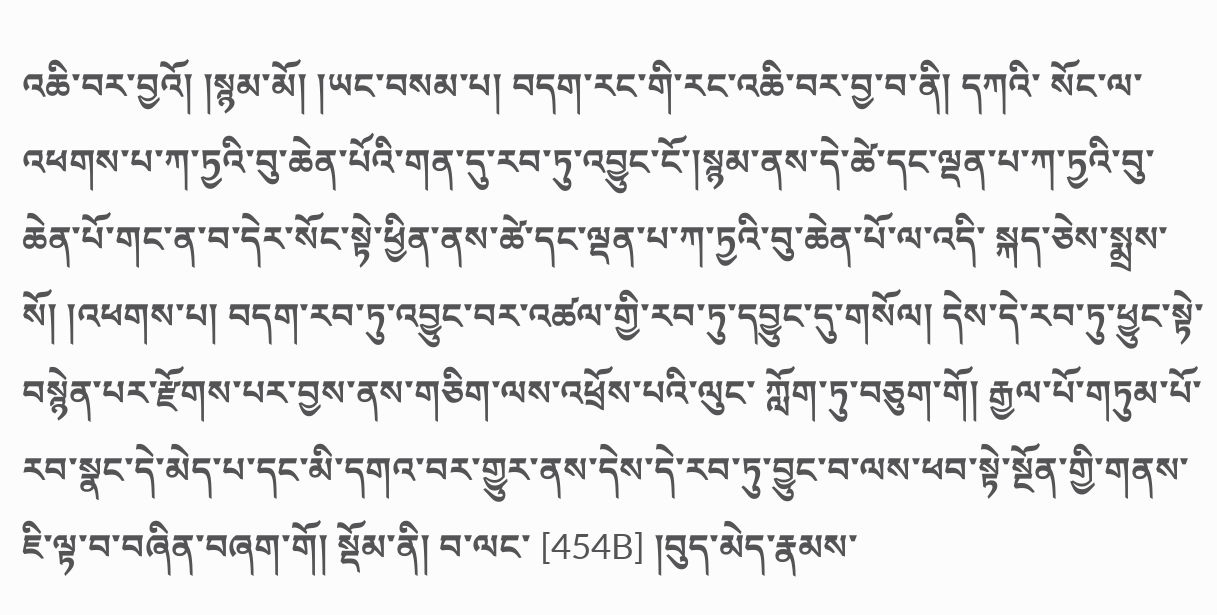འཆི་བར་བྱའོ། །སྙམ་མོ། །ཡང་བསམ་པ། བདག་རང་གི་རང་འཆི་བར་བྱ་བ་ནི། དཀའི་ སོང་ལ་འཕགས་པ་ཀ་ཏྱའི་བུ་ཆེན་པོའི་གན་དུ་རབ་ཏུ་འབྱུང་ངོ་།སྙམ་ནས་དེ་ཚེ་དང་ལྡན་པ་ཀ་ཏྱའི་བུ་ཆེན་པོ་གང་ན་བ་དེར་སོང་སྟེ་ཕྱིན་ནས་ཚེ་དང་ལྡན་པ་ཀ་ཏྱའི་བུ་ཆེན་པོ་ལ་འདི་ སྐད་ཅེས་སྨྲས་སོ། །འཕགས་པ། བདག་རབ་ཏུ་འབྱུང་བར་འཚལ་གྱི་རབ་ཏུ་དབྱུང་དུ་གསོལ། དེས་དེ་རབ་ཏུ་ཕྱུང་སྟེ་བསྙེན་པར་རྫོགས་པར་བྱས་ནས་གཅིག་ལས་འཕྲོས་པའི་ལུང་ ཀློག་ཏུ་བཅུག་གོ། རྒྱལ་པོ་གཏུམ་པོ་རབ་སྣང་དེ་མེད་པ་དང་མི་དགའ་བར་གྱུར་ནས་དེས་དེ་རབ་ཏུ་བྱུང་བ་ལས་ཕབ་སྟེ་སྔོན་གྱི་གནས་ཇི་ལྟ་བ་བཞིན་བཞག་གོ། སྡོམ་ནི། བ་ལང་ [454B] །བུད་མེད་རྣམས་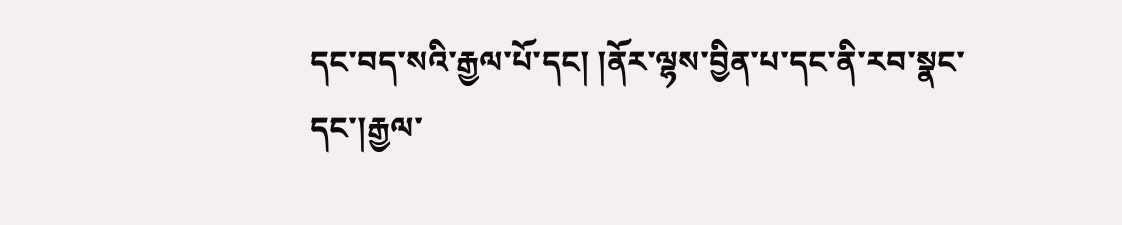དང་བད་སའི་རྒྱལ་པོ་དང། །ནོར་ལྷས་བྱིན་པ་དང་ནི་རབ་སྣང་དང་།རྒྱལ་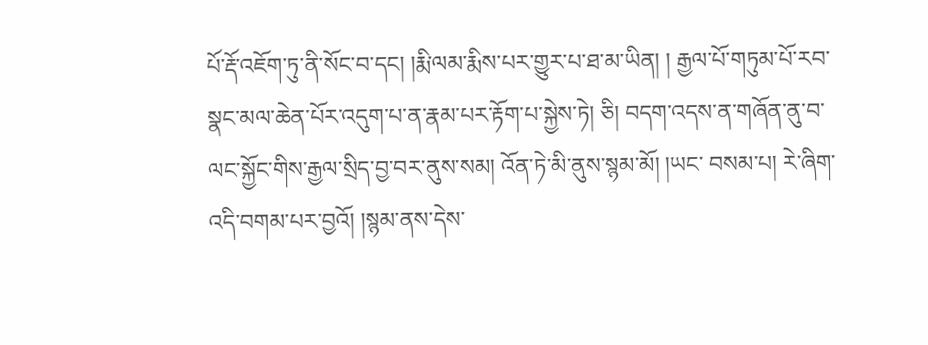པོ་རྡོ་འཇོག་ཏུ་ནི་སོང་བ་དང། །རྨི་ལམ་རྨིས་པར་གྱུར་པ་ཐ་མ་ཡིན། ། རྒྱལ་པོ་གཏུམ་པོ་རབ་སྣང་མལ་ཆེན་པོར་འདུག་པ་ན་རྣམ་པར་རྟོག་པ་སྐྱེས་ཏེ། ཅི། བདག་འདས་ན་གཞོན་ནུ་བ་ལང་སྐྱོང་གིས་རྒྱལ་སྲིད་བྱ་བར་ནུས་སམ། འོན་ཏེ་མི་ནུས་སྙམ་མོ། །ཡང་ བསམ་པ། རེ་ཞིག་འདི་བགམ་པར་བྱའོ། །སྙམ་ནས་དེས་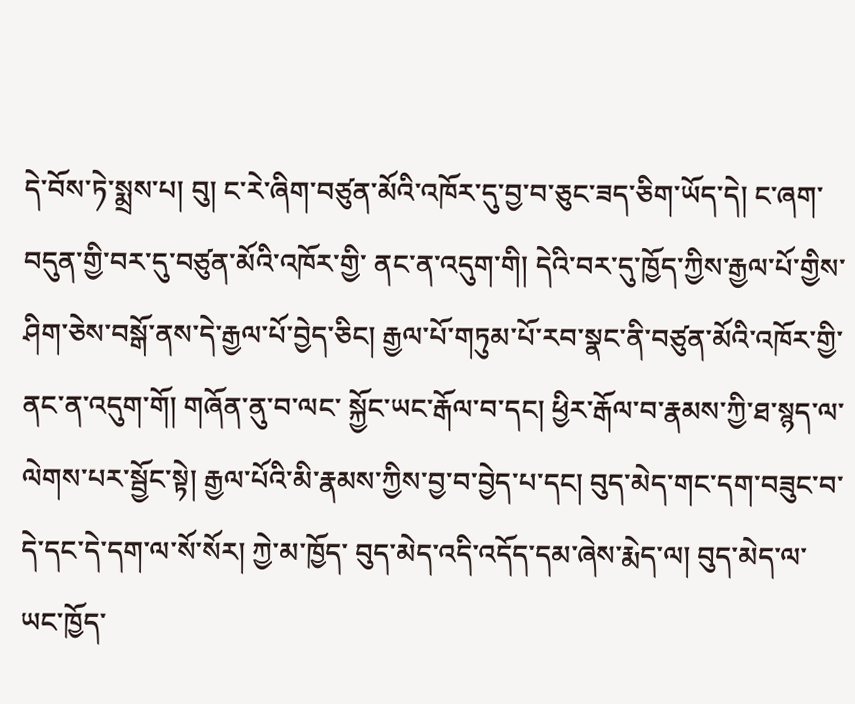དེ་བོས་ཏེ་སྨྲས་པ། བུ། ང་རེ་ཞིག་བཙུན་མོའི་འཁོར་དུ་བྱ་བ་ཅུང་ཟད་ཅིག་ཡོད་དེ། ང་ཞག་བདུན་གྱི་བར་དུ་བཙུན་མོའི་འཁོར་གྱི་ ནང་ན་འདུག་གི། དེའི་བར་དུ་ཁྱོད་ཀྱིས་རྒྱལ་པོ་གྱིས་ཤིག་ཅེས་བསྒོ་ནས་དེ་རྒྱལ་པོ་བྱེད་ཅིང། རྒྱལ་པོ་གཏུམ་པོ་རབ་སྣང་ནི་བཙུན་མོའི་འཁོར་གྱི་ནང་ན་འདུག་གོ། གཞོན་ནུ་བ་ལང་ སྐྱོང་ཡང་རྒོལ་བ་དང། ཕྱིར་རྒོལ་བ་རྣམས་ཀྱི་ཐ་སྙད་ལ་ལེགས་པར་སྦྱོང་སྟེ། རྒྱལ་པོའི་མི་རྣམས་ཀྱིས་བྱ་བ་བྱེད་པ་དང། བུད་མེད་གང་དག་བཟུང་བ་དེ་དང་དེ་དག་ལ་སོ་སོར། ཀྱེ་མ་ཁྱོད་ བུད་མེད་འདི་འདོད་དམ་ཞེས་རྨེད་ལ། བུད་མེད་ལ་ཡང་ཁྱོད་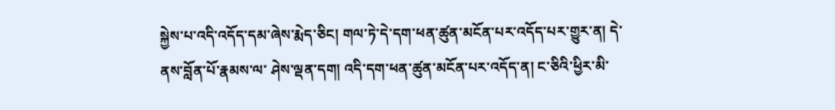སྐྱེས་པ་འདི་འདོད་དམ་ཞེས་རྨེད་ཅིང། གལ་ཏེ་དེ་དག་ཕན་ཚུན་མངོན་པར་འདོད་པར་གྱུར་ན། དེ་ནས་བློན་པོ་རྣམས་ལ་ ཤེས་ལྡན་དག། འདི་དག་ཕན་ཚུན་མངོན་པར་འདོད་ན། ང་ཅིའི་ཕྱིར་མི་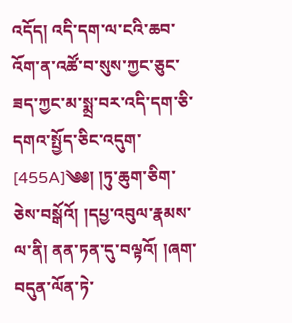འདོད། འདི་དག་ལ་ངའི་ཆབ་འོག་ན་འཚོ་བ་སུས་ཀྱང་ཅུང་ཟད་ཀྱང་མ་སྨྲ་བར་འདི་དག་ཅི་དགའ་སྤྱོད་ཅིང་འདུག་ [455A]༄༅། །ཏུ་ཆུག་ཅིག་ཅེས་བསྒོའོ། །དཔྱ་འབུལ་རྣམས་ལ་ནི། ནན་ཏན་དུ་བལྟའོ། །ཞག་བདུན་ལོན་ཏེ་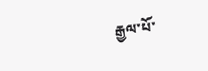རྒྱལ་པོ་